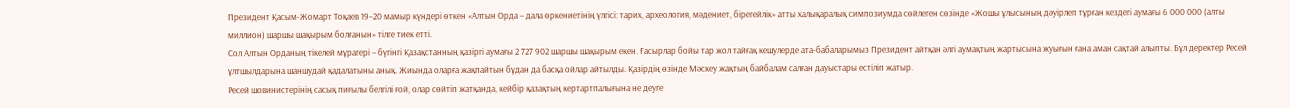Президент Қасым-Жомарт Тоқаев 19–20 мамыр күндері өткен «Алтын Орда – дала өркениетінің үлгісі: тарих, археология, мәдениет, бірегейлік» атты халықаралық симпозиумда сөйлеген сөзінде «Жошы ұлысының дәуірлеп тұрған кездегі аумағы 6 000 000 (алты миллион) шаршы шақырым болғанын» тілге тиек етті.
Сол Алтын Орданың тікелей мұрагері – бүгінгі Қазақстанның қазіргі аумағы 2 727 902 шаршы шақырым екен. Ғасырлар бойы тар жол тайғақ кешулерде ата-бабаларымыз Президент айтқан әлгі аумақтың жартысына жуығын ғана аман сақтай алыпты. Бұл деректер Ресей ұлтшылдарына шаншудай қадалатыны анық. Жиында оларға жақпайтын бұдан да басқа ойлар айтылды. Қазірдің өзінде Мәскеу жақтың байбалам салған дауыстары естіліп жатыр.
Ресей шовинистерінің сасық пиғылы белгілі ғой, олар сөйтіп жатқанда, кейбір қазақтың кертартпалығына не деуге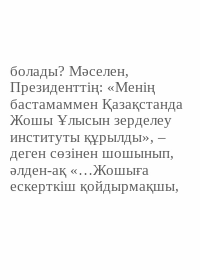болады? Мәселен, Президенттің: «Менің бастамаммен Қазақстанда Жошы Ұлысын зерделеу институты құрылды», – деген сөзінен шошынып, әлден-ақ «…Жошыға ескерткіш қойдырмақшы,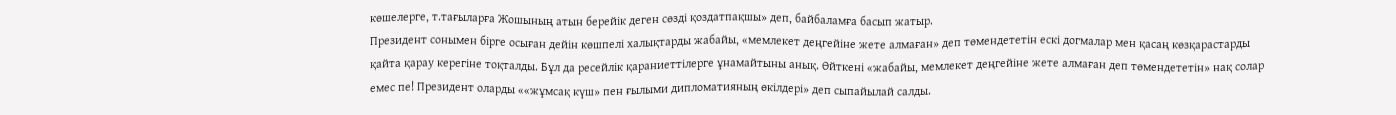көшелерге, т.тағыларға Жошының атын берейік деген сөзді қоздатпақшы» деп, байбаламға басып жатыр.
Президент сонымен бірге осыған дейін көшпелі халықтарды жабайы, «мемлекет деңгейіне жете алмаған» деп төмендететін ескі догмалар мен қасаң көзқарастарды қайта қарау керегіне тоқталды. Бұл да ресейлік қараниеттілерге ұнамайтыны анық. Өйткені «жабайы, мемлекет деңгейіне жете алмаған деп төмендететін» нақ солар емес пе! Президент оларды ««жұмсақ күш» пен ғылыми дипломатияның өкілдері» деп сыпайылай салды.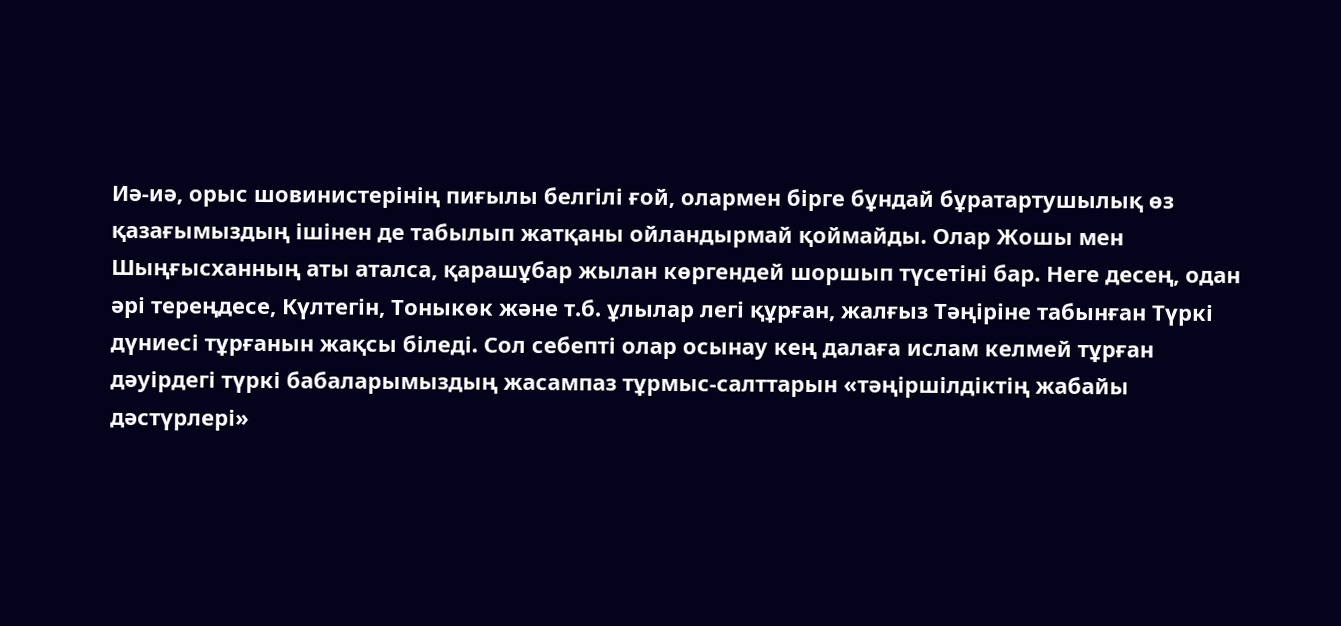Иә-иә, орыс шовинистерінің пиғылы белгілі ғой, олармен бірге бұндай бұратартушылық өз қазағымыздың ішінен де табылып жатқаны ойландырмай қоймайды. Олар Жошы мен Шыңғысханның аты аталса, қарашұбар жылан көргендей шоршып түсетіні бар. Неге десең, одан әрі тереңдесе, Күлтегін, Тоныкөк және т.б. ұлылар легі құрған, жалғыз Тәңіріне табынған Түркі дүниесі тұрғанын жақсы біледі. Сол себепті олар осынау кең далаға ислам келмей тұрған дәуірдегі түркі бабаларымыздың жасампаз тұрмыс-салттарын «тәңіршілдіктің жабайы дәстүрлері»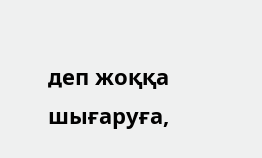деп жоққа шығаруға,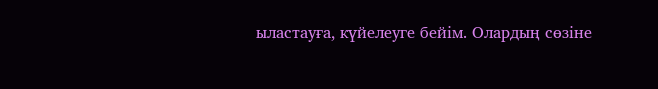ыластауға, күйелеуге бейім. Олардың сөзіне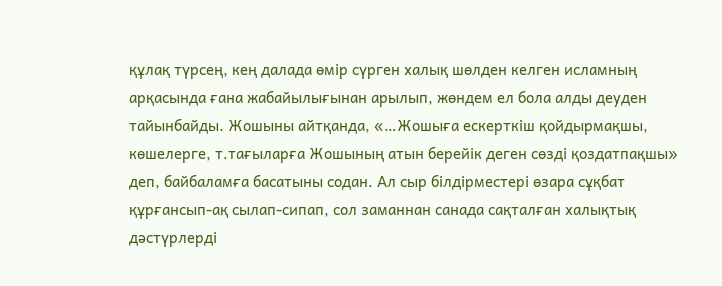құлақ түрсең, кең далада өмір сүрген халық шөлден келген исламның арқасында ғана жабайылығынан арылып, жөндем ел бола алды деуден тайынбайды. Жошыны айтқанда, «…Жошыға ескерткіш қойдырмақшы, көшелерге, т.тағыларға Жошының атын берейік деген сөзді қоздатпақшы» деп, байбаламға басатыны содан. Ал сыр білдірместері өзара сұқбат құрғансып-ақ сылап-сипап, сол заманнан санада сақталған халықтық дәстүрлерді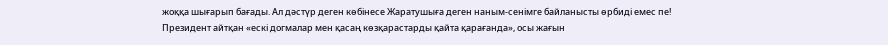жоққа шығарып бағады. Ал дәстүр деген көбінесе Жаратушыға деген наным-сенімге байланысты өрбиді емес пе!
Президент айтқан «ескі догмалар мен қасаң көзқарастарды қайта қарағанда», осы жағын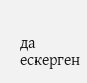да ескерген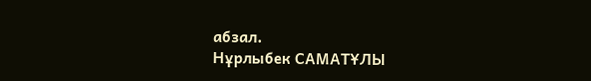абзал.
Нұрлыбек САМАТҰЛЫ